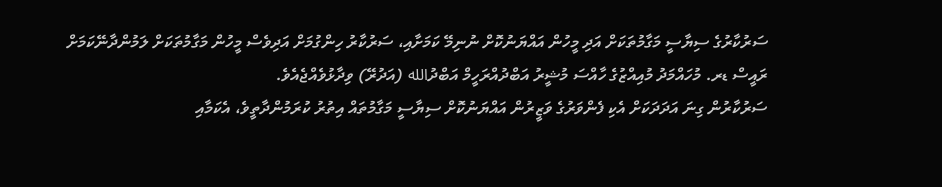ސަރުކާރުގެ ސިޔާސީ މަގާމުތަކަށް އަދި މީހުން އައްޔަނުކޮށް ނުނިމޭ ކަމަށާއި، ސަރުކާރު ހިންގުމަށް އަދިވެސް މީހުން މަގާމުތަކަށް ލަމުންދާނޭކަމަށް ރައީސް ޑރ. މުހައްމަދު މުއިއްޒުގެ ހާއްސަ މުޝީރު އަބްދުއްރަހީމް އަބްދުالله (އަދުރޭ) ވިދާޅުވެއްޖެއެވެ.
ސަރުކާރުން ގިނަ އަދަދަކަށް އެކި ފެންވަރުގެ ވަޒީރުން އައްޔަނުކޮށް ސިޔާސީ މަގާމުތައް އިތުރު ކުރަމުންދާތީވެ، އެކަމާއި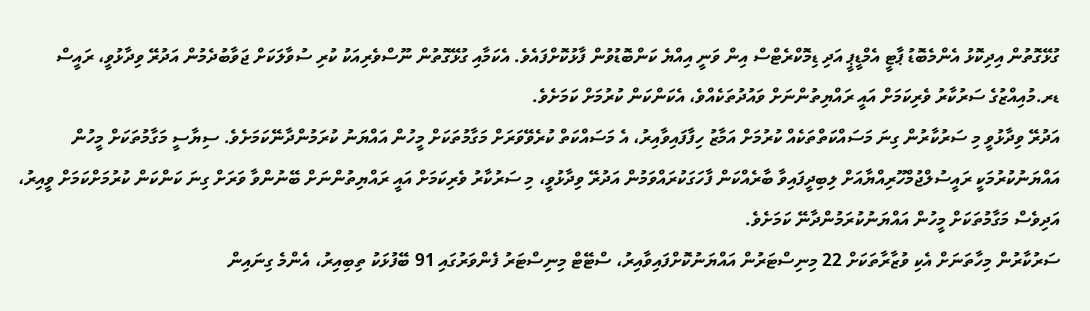ގުޅޭގޮތުން އިދިކޮޅު އެންމެބޮޑު ޕާޓީ އެމްޑީޕީ އަދި ޑިމޮކްރެޓްސް އިން ވަނީ އިއްޔެ ކަންބޮޑުވުން ފާޅުކޮށްފައެވެ. އެކަމާއި ގުޅޭގޮތުން ނޫސްވެރިއަކު ކުރި ސުވާލަކަށް ޖަވާބުދެމުން އަދުރޭ ވިދާޅުވީ، ރައީސް ޑރ.މުއިއްޒުގެ ސަރުކާރު ވެރިކަމަށް އައީ ރައްޔިތުންނަށް ވައުދުތަކެއްވެ، އެކަންކަން ކުރުމަށް ކަމަށެވެ.
އަދުރޭ ވިދާޅުވީ މި ސަރުކާރުން ގިނަ މަސައްކަތްތަކެއް ކުރުމަށް އަމާޒު ހިފާފައިވާއިރު، އެ މަސައްކަތް ކުރެވޭވަރަށް މަގާމުތަކަށް މީހުން އައްޔަނު ކުރަމުންދާނޭކަމަށެވެ. ސިޔާސީ މަގާމުތަކަށް މީހުން އައްޔަނުކުރުމަކީ ރައީސުލްޖުމްހޫރިއްޔާއަށް ލިބިދީފައިވާ ބާރެއްކަން ފާހަގަކުރައްވަމުން އަދުރޭ ވިދާޅުވީ، މި ސަރުކާރު ވެރިކަމަށް އައީ ރައްޔިތުންނަށް ބޭނުންވާ ވަރަށް ގިނަ ކަންކަން ކުރުމަށްކަމަށް ވީއިރު، އަދިވެސް މަގާމުތަކަށް މީހުން އައްޔަނުކުރަމުންދާނޭ ކަމަށެވެ.
ސަރުކާރުން މިހާތަނަށް އެކި ވުޒާރާތަކަށް 22 މިނިސްޓަރުން އައްޔަނުކޮށްފައިވާއިރު، ސްޓޭޓް މިނިސްޓަރު ފެންވަރުގައި 91 ބޭފުޅަކު ތިބިއިރު، އެންމެ ގިނައިން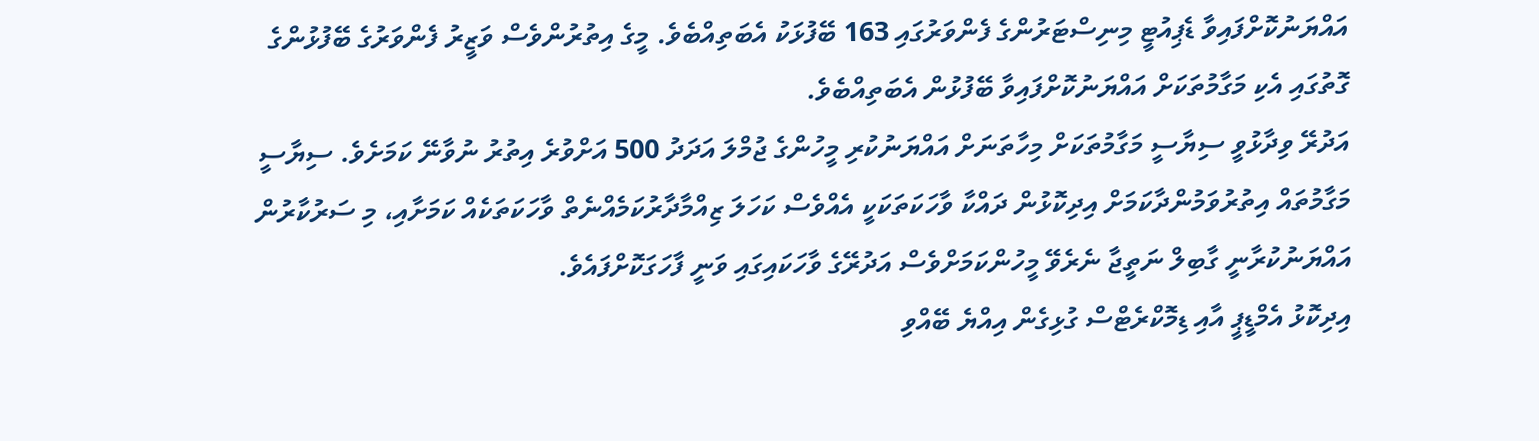އައްޔަނުކޮށްފައިވާ ޑެޕިއުޓީ މިނިސްޓަރުންގެ ފެންވަރުގައި 163 ބޭފުޅަކު އެބަތިއްބެވެ. މީގެ އިތުރުންވެސް ވަޒީރު ފެންވަރުގެ ބޭފުޅުންގެ ގޮތުގައި އެކި މަގާމުތަކަށް އައްޔަނުކޮށްފައިވާ ބޭފުޅުން އެބަތިއްބެވެ.
އަދުރޭ ވިދާޅުވީ ސިޔާސީ މަގާމުތަކަށް މިހާތަނަށް އައްޔަނުކުރި މީހުންގެ ޖުމްލަ އަދަދު 500 އަށްވުރެ އިތުރު ނުވާނޭ ކަމަށެވެ. ސިޔާސީ މަގާމުތައް އިތުރުވަމުންދާކަމަށް އިދިކޮޅުން ދައްކާ ވާހަކަތަކަކީ އެއްވެސް ކަހަލަ ޒިއްމާދާރުކަމެއްނެތް ވާހަކަތަކެއް ކަމަށާއި، މި ސަރުކާރުން އައްޔަނުކުރާނީ ގާބިލް ނަތީޖާ ނެރެވޭ މީހުންކަމަށްވެސް އަދުރޭގެ ވާހަކައިގައި ވަނީ ފާހަގަކޮށްފައެވެ.
އިދިކޮޅު އެމްޑީޕީ އާއި ޑިމޮކްރެޓްސް ގުޅިގެން އިއްޔެ ބޭއްވި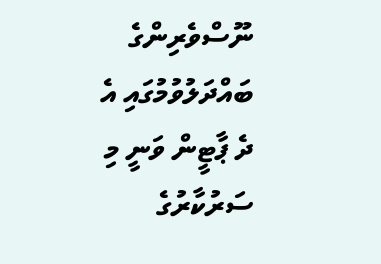ނޫސްވެރިންގެ ބައްދަލުވުމުގައި އެ ދެ ޕާޓީން ވަނީ މި ސަރުކާރުގެ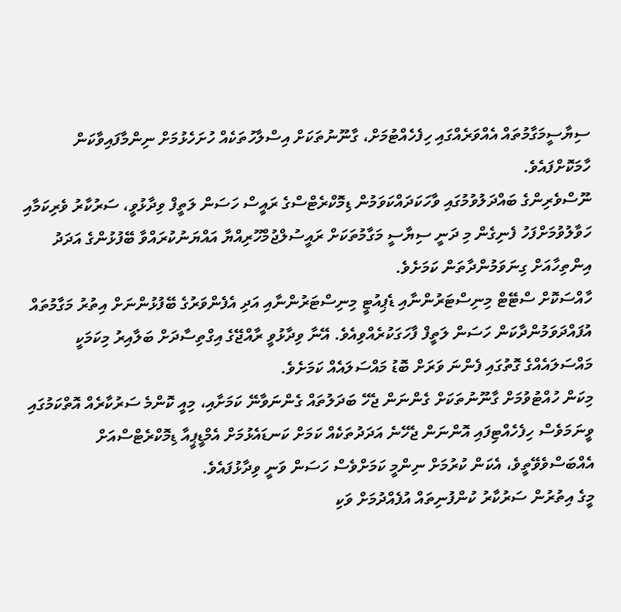ސިޔާސީމަގާމުތައް އެއްވަރެއްގައި ހިފެހެއްޓުމަށް، ގާނޫނުތަކަށް އިސްލާހުތަކެއް ހުށަހެޅުމަށް ނިންމާފައިވާކަން ހާމަކޮށްފައެވެ.
ނޫސްވެރިންގެ ބައްދަލުވުމުގައި ވާހަކަދައްކަވަމުން ޑިމޮކްރެޓްސްގެ ރައީސް ހަސަން ލަތީފް ވިދާޅުވީ، ސަރުކާރު ވެރިކަމާއި ހަވާލުވުމަށްފަހު ފެނިގެން މި ދަނީ ސިޔާސީ މަގާމުތަކަށް ރައީސުލްޖުމްހޫރިއްޔާ އައްޔަނުކުރައްވާ ބޭފުޅުންގެ އަދަދު އިންތިހާއަށް ގިނަވަމުންދާތަން ކަމަށެވެ.
ހާއްސަކޮށް ސްޓޭޓް މިނިސްޓަރުންނާއި ޑެޕިއުޓީ މިނިސްޓަރުންނާއި އަދި އެފެންވަރުގެ ބޭފުޅުންނަށް އިތުރު މަގާމުތައް އުފައްދަވަމުންދާކަން ހަސަން ލަތީފް ފާހަގަކުރެއްވިއެވެ. އޭނާ ވިދާޅުވީ ރާއްޖޭގެ އިގްތިސާދަށް ބަލާއިރު މިކަމަކީ މައްސަލައެއްގެ ގޮތުގައި ފެންނަ ވަރަށް ބޮޑު މައްސަލައެއް ކަމަށެވެ.
މިކަން ހުއްޓުވުމަށް ގާނޫނުތަކަށް ގެންނަން ޖެހޭ ބަދަލުތައް ގެންނަވާނޭ ކަމަށާއި، މިއީ ކޮންމެ ސަރުކާރެއް އޮތްކަމުގައި ވީނަމަވެސް ހިފެހެއްޓިފައި އޮންނަން ޖެހޭނެ އަދަދުތަކެއް ކަމަށް ކަނޑައެޅުމަށް އެމްޑީޕީއާ ޑިމޮކްރެޓްސްއަށް އެއްބަސްވެވޭތީވެ، އެކަން ކުރުމަށް ނިންމީ ކަމަށްވެސް ހަސަން ވަނީ ވިދާޅުފައެވެ.
މީގެ އިތުރުން ސަރުކާރު ކުންފުނިތައް އުފެއްދުމަށް ވަކި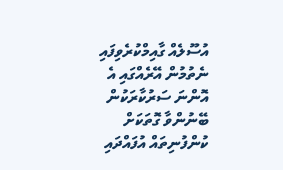އުސޫލެއް ގާއިމްކުރެވިފައި ނެތުމުން އޭރެއްގައި އެ އޮންނަ ސަރުކާރަކުން ބޭނުންވާ ގޮތަކަށް ކުންފުނިތައް އުފައްދައި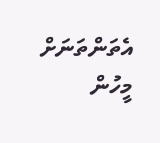އެތަންތަނަށް މީހުން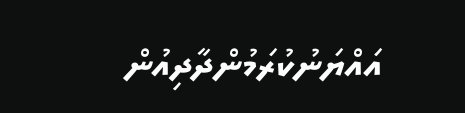އައްޔަނުކުރަމުންދާދިއުން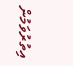އިތުރުވަމުން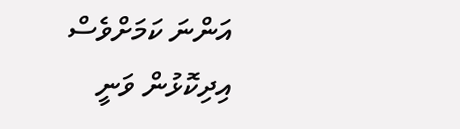އަންނަ ކަމަށްވެސް އިދިކޮޅުން ވަނީ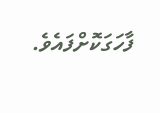ފާހަގަކޮށްފައެވެ.